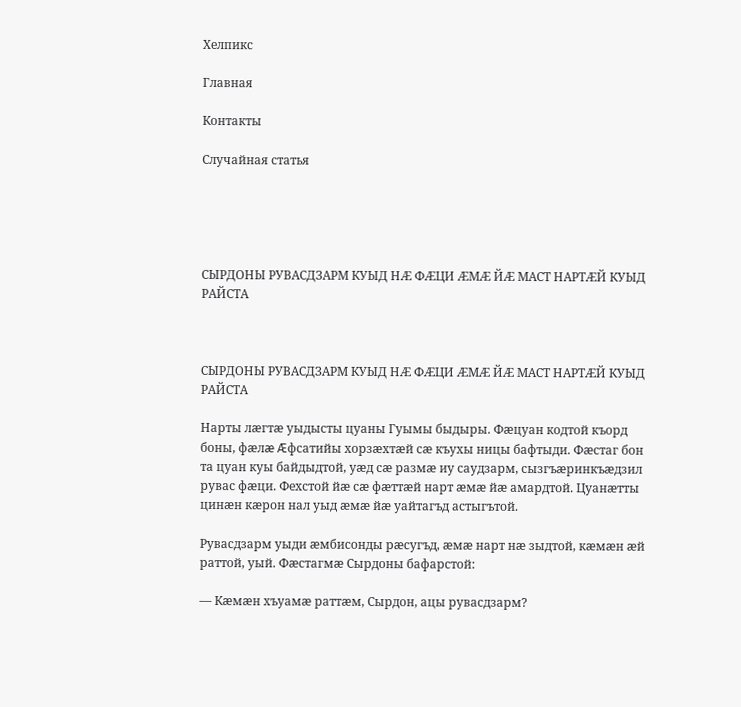Хелпикс

Главная

Контакты

Случайная статья





СЫРДОНЫ РУВАСДЗАРМ КУЫД НÆ ФÆЦИ ÆМÆ ЙÆ МАСТ НАРТÆЙ КУЫД РАЙСТА



СЫРДОНЫ РУВАСДЗАРМ КУЫД НÆ ФÆЦИ ÆМÆ ЙÆ МАСТ НАРТÆЙ КУЫД РАЙСТА

Нарты лæгтæ уыдысты цуаны Гуымы быдыры. Фæцуан кодтой къорд боны, фæлæ Æфсатийы хорзæхтæй сæ къухы ницы бафтыди. Фæстаг бон та цуан куы байдыдтой, уæд сæ размæ иу саудзарм, сызгъæринкъæдзил рувас фæци. Фехстой йæ сæ фæттæй нарт æмæ йæ амардтой. Цуанæтты цинæн кæрон нал уыд æмæ йæ уайтагъд астыгътой.

Рувасдзарм уыди æмбисонды рæсугъд, æмæ нарт нæ зыдтой, кæмæн æй раттой, уый. Фæстагмæ Сырдоны бафарстой:

— Кæмæн хъуамæ раттæм, Сырдон, ацы рувасдзарм?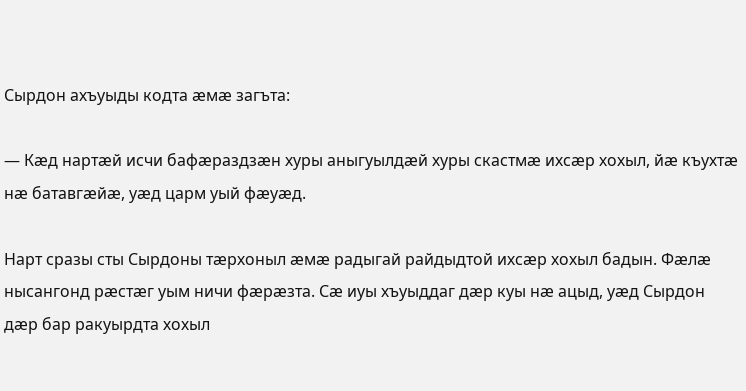Сырдон ахъуыды кодта æмæ загъта:

— Кæд нартæй исчи бафæраздзæн хуры аныгуылдæй хуры скастмæ ихсæр хохыл, йæ къухтæ нæ батавгæйæ, уæд царм уый фæуæд.

Нарт сразы сты Сырдоны тæрхоныл æмæ радыгай райдыдтой ихсæр хохыл бадын. Фæлæ нысангонд рæстæг уым ничи фæрæзта. Сæ иуы хъуыддаг дæр куы нæ ацыд, уæд Сырдон дæр бар ракуырдта хохыл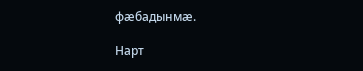фæбадынмæ.

Нарт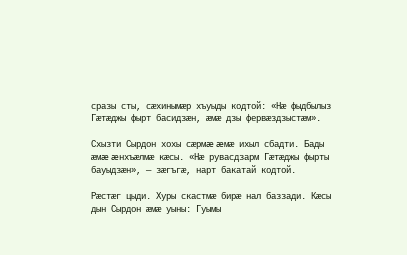сразы сты, сæхинымæр хъуыды кодтой: «Нæ фыдбылыз Гæтæджы фырт басидзæн, æмæ дзы фервæздзыстæм».

Схызти Сырдон хохы сæрмæ æмæ ихыл сбадти. Бады æмæ æнхъæлмæ кæсы. «Нæ рувасдзарм Гæтæджы фырты бауыдзæн», — зæгъгæ, нарт бакатай кодтой.

Рæстæг цыди. Хуры скастмæ бирæ нал баззади. Кæсы дын Сырдон æмæ уыны: Гуымы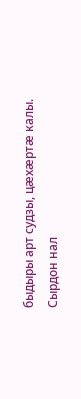быдыры арт судзы, цæхæртæ калы. Сырдон нал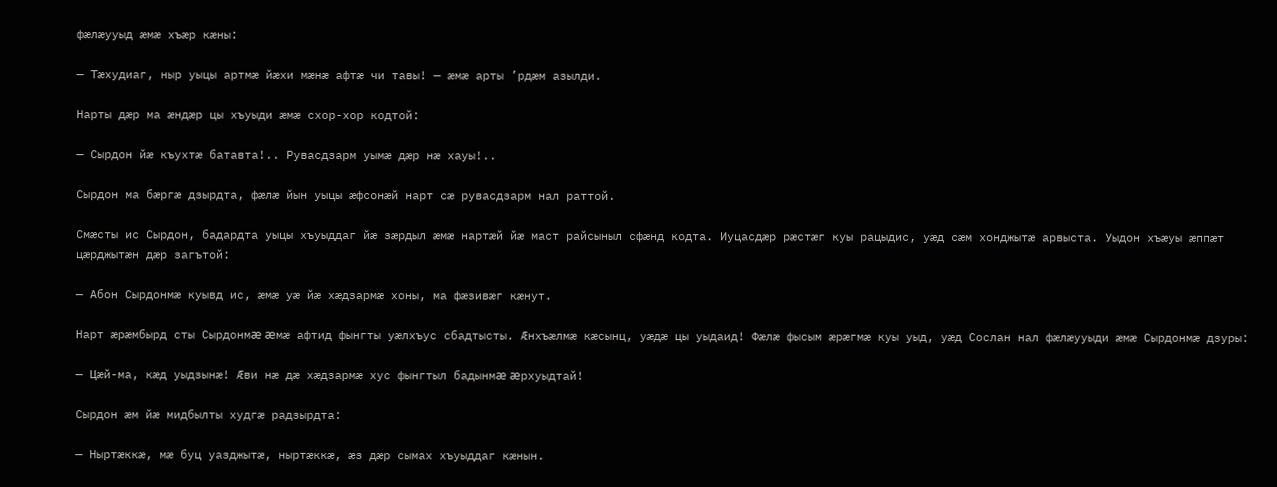фæлæууыд æмæ хъæр кæны:

— Тæхудиаг, ныр уыцы артмæ йæхи мæнæ афтæ чи тавы! — æмæ арты ’рдæм азылди.

Нарты дæр ма æндæр цы хъуыди æмæ схор-хор кодтой:

— Сырдон йæ къухтæ батавта!.. Рувасдзарм уымæ дæр нæ хауы!..

Сырдон ма бæргæ дзырдта, фæлæ йын уыцы æфсонæй нарт сæ рувасдзарм нал раттой.

Смæсты ис Сырдон, бадардта уыцы хъуыддаг йæ зæрдыл æмæ нартæй йæ маст райсыныл сфæнд кодта. Иуцасдæр рæстæг куы рацыдис, уæд сæм хонджытæ арвыста. Уыдон хъæуы æппæт цæрджытæн дæр загътой:

— Абон Сырдонмæ куывд ис, æмæ уæ йæ хæдзармæ хоны, ма фæзивæг кæнут.

Нарт æрæмбырд сты Сырдонмæ æмæ афтид фынгты уæлхъус сбадтысты. Æнхъæлмæ кæсынц, уæдæ цы уыдаид! Фæлæ фысым æрæгмæ куы уыд, уæд Сослан нал фæлæууыди æмæ Сырдонмæ дзуры:

— Цæй-ма, кæд уыдзынæ! Æви нæ дæ хæдзармæ хус фынгтыл бадынмæ æрхуыдтай!

Сырдон æм йæ мидбылты худгæ радзырдта:

— Ныртæккæ, мæ буц уазджытæ, ныртæккæ, æз дæр сымах хъуыддаг кæнын.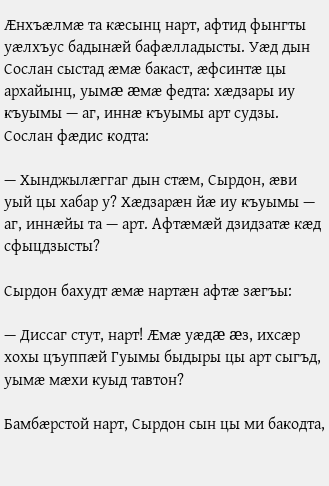Æнхъæлмæ та кæсынц нарт, афтид фынгты уæлхъус бадынæй бафæлладысты. Уæд дын Сослан сыстад æмæ бакаст, æфсинтæ цы архайынц, уымæ æмæ федта: хæдзары иу къуымы — аг, иннæ къуымы арт судзы. Сослан фæдис кодта:

— Хынджылæггаг дын стæм, Сырдон, æви уый цы хабар у? Хæдзарæн йæ иу къуымы — аг, иннæйы та — арт. Афтæмæй дзидзатæ кæд сфыцдзысты?

Сырдон бахудт æмæ нартæн афтæ зæгъы:

— Диссаг стут, нарт! Æмæ уæдæ æз, ихсæр хохы цъуппæй Гуымы быдыры цы арт сыгъд, уымæ мæхи куыд тавтон?

Бамбæрстой нарт, Сырдон сын цы ми бакодта,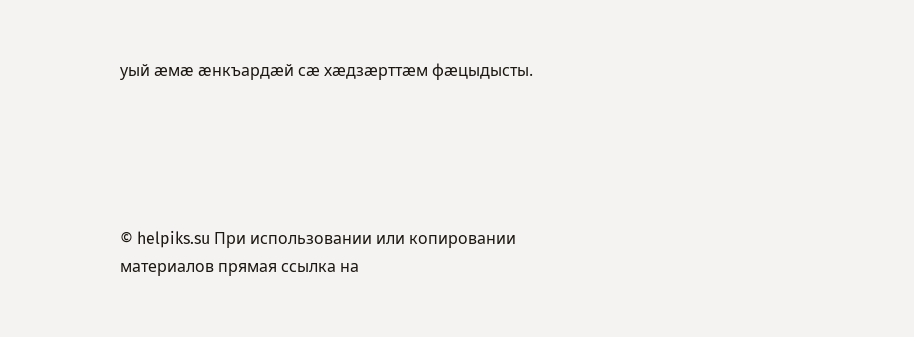уый æмæ æнкъардæй сæ хæдзæрттæм фæцыдысты.





© helpiks.su При использовании или копировании материалов прямая ссылка на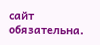сайт обязательна.